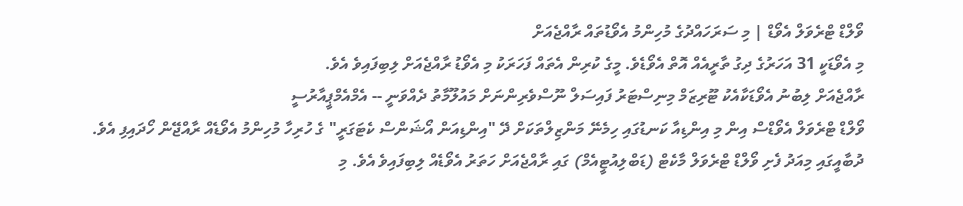ވޯލްޑް ޓްރެވަލް އެވޯޑް | މި ސަރަހައްދުގެ މުހިންމު އެވޯޑުތައް ރާއްޖެއަށް
މި އެވޯޑަކީ 31 އަހަރުގެ ދިގު ތާރީއެއް އޮތް އެވޯޑެވެ. މީގެ ކުރިން އެތައް ފަހަރަކު މި އެވޯޑު ރާއްޖެއަށް ލިބިފައިވެ އެވެ.
ރާއްޖެއަށް ލިބުނު އެވޯޑަކާއެކު ޓޫރިޒަމް މިނިސްޓަރު ފައިސަލް ނޫސްވެރިންނަށް މައުލޫމާތު ދެއްވަނީ -- އެމްއެމްޕީއާރުސީ
ވޯލްޑް ޓްރެވަލް އެވޯޑްސް އިން މި އިންޑިއާ ކަނޑުގައި ހިމެނޭ މަންޒިލްތަކަށް ދޭ "އިންޑިއަން އޯޝަންސް ކެޓަގަރީ" ގެ ހުރިހާ މުހިންމު އެވޯޑެއް ރާއްޖޭން ހޯދައިފި އެވެ.
ދުބާއީގައި މިއަދު ފެށި ވޯލްޑް ޓްރެވަލް މާކެޓް (ޑަބްލިއުޓީއެމް) ގައި ރާއްޖެއަށް ހަތަރު އެވޯޑެއް ލިބިފައިވެ އެވެ. މި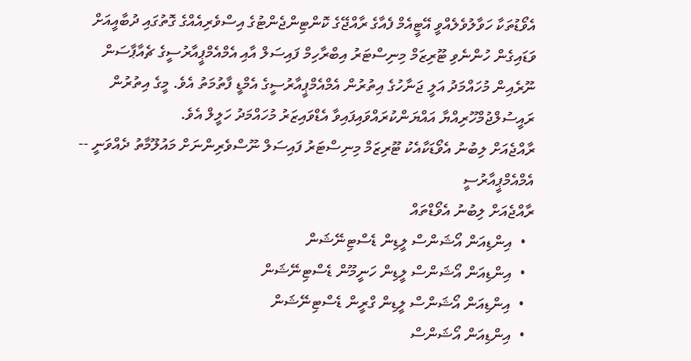އެވޯޑުތަކާ ހަވާލުވެލެއްވީ އޭޓީއެމް ފެއާގެ ރާއްޖޭގެ ކޮންޓިންޖެންޓުގެ އިސްވެރިއެއްގެ ގޮތުގައި ދުބާއީއަށް ވަޑައިގެން ހުންނެވި ޓޫރިޒަމް މިނިސްޓަރު އިބްރާހިމް ފައިސަލް އާއި އެމްއެމްޕީއާރުސީގެ ޗެއާޕާސަން ނޫރެއިން މުހައްމަދު އަލީ ޖަނާހުގެ އިތުރުން އެމްއެމްޕީއާރުސީގެ އެމްޑީ ފާތުމަތު އެވެ. މީގެ އިތުރުން ރައީސުލްޖުމްހޫރިއްޔާ އައްޔަންކުރައްވައިފައިވާ އެޑްވައިޒަރު މުހައްމަދު ހަލީލް އެވެ.
ރާއްޖެއަށް ލިބުނު އެވޯޑަކާއެކު ޓޫރިޒަމް މިނިސްޓަރު ފައިސަލް ނޫސްވެރިންނަށް މައުލޫމާތު ދެއްވަނީ -- އެމްއެމްޕީއާރުސީ
ރާއްޖެއަށް ލިބުނު އެވޯޑްތައް
  •  އިންޑިއަން އޯޝަންސް ލީޑިން ޑެސްޓިނޭޝަން
  •  އިންޑިއަން އޯޝަންސް ލީޑިން ހަނީމޫން ޑެސްޓިނޭޝަން
  •  އިންޑިއަން އޯޝަންސް ލީޑިން ގްރީން ޑެސްޓިނޭޝަން
  •  އިންޑިއަން އޯޝަންސް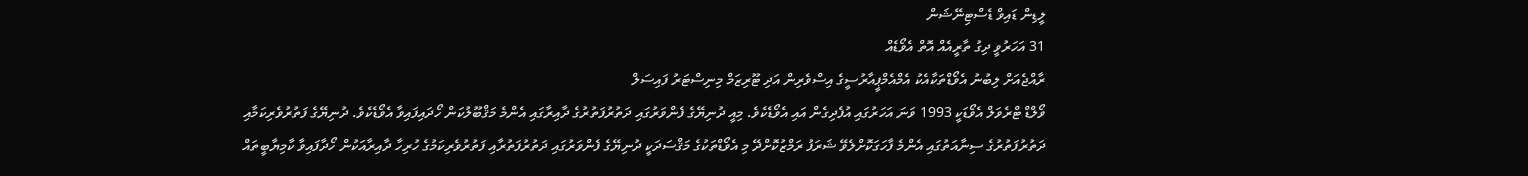ލީޑިން ޑައިވް ޑެސްޓިނޭޝަން
31 އަހަރުވީ ދިގު ތާރީއެއް އޮތް އެވޯޑެއް
ރާއްޖެއަށް ލިބުނު އެވޯޑްތަކާއެކު އެމްއެމްޕީއާރުސީގެ އިސްވެރިން އަދި ޓޫރިޒަމް މިނިސްޓަރު ފައިސަލް
ވޯލްޑް ޓްރެވަލް އެވޯޑަކީ 1993 ވަނަ އަހަރުގައި އުފެދިގެން އައި އެވޯޑެކެވެ. މިއީ ދުނިޔޭގެ ފެންވަރުގައި ދަތުރުފަތުރުގެ ދާއިރާގައި އެންމެ މަޤްބޫލުކަން ހޯދައިފައިވާ އެވޯޑެކެވެ. ދުނިޔޭގެ ފަތުރުވެރިކަމާއި ދަތުރުފަތުރުގެ ސިނާއަތުގައި އެންމެ ފާހަގަކޮށްލެވޭ ޝަރަފު ރަމްޒުކޮށްދޭ މި އެވޯޑްތަކުގެ މަޤްސަދަކީ ދުނިޔޭގެ ފެންވަރުގައި ދަތުރުފަތުރާއި ފަތުރުވެރިކަމުގެ ހުރިހާ ދާއިރާއަކުން ހޯދާފައިވާ ކާމިޔާބީތައް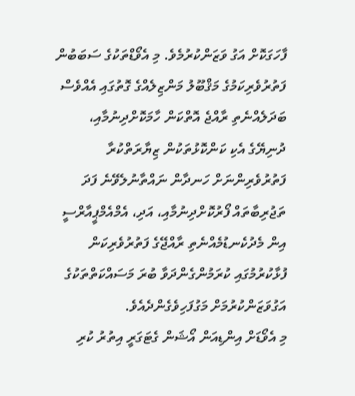ފާހަގަކޮށް އަގު ވަޒަންކުރުމެވެ. މި އެވޯޑްތަކުގެ ސަބަބުން ފަތުރުވެރިކަމުގެ މަޤްބޫލު މަންޒިލެއްގެ ގޮތުގައި އެއްވެސް ބަދަލެއްނެތި ރާއްޖެ އޮތްކަން ހާމަކޮށްދިނުމާއި، ދުނިޔޭގެ އެކި ކަންކޮޅުތަކުން ޒިޔާރަތްކުރާ ފަތުރުވެރިންނަށް ހަނދާން ނައްތާނުލެވޭނެ ފަދަ ތަޖުރިބާތައް ފޯރުކޮށްދިނުމާއި، އަދި، އެމްއެމްޕީއާރްސީ އިން މެދުކެނޑުމެއްނެތި ރާއްޖޭގެ ފަތުރުވެރިކަން ފުޅާކުރުމުގައި ކުރަމުންގެންދަވާ ބުރަ މަސައްކަތްތަކުގެ އަގުވަޒަންކުރުމަށް މަގުފަހިވެގެންދެއެވެ.
މި އެވޯޑަށް އިންޑިއަން އޯޝަން ގެޓަގަރީ އިތުރު ކުރި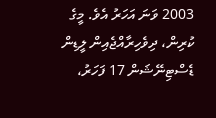2003 ވަނަ އަހަރު އެވެ. މީގެ ކުރިން، ދިވެހިރާއްޖެއިން ލީޑިން ޑެސްޓިނޭޝަން 17 ފަހަރު،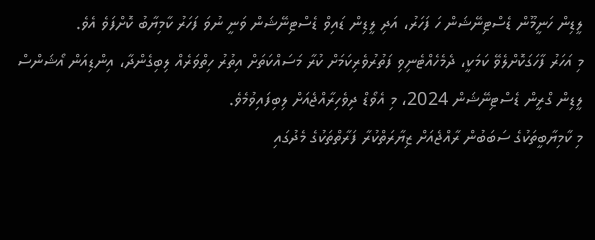ލީޑިން ހަނީމޫން ޑެސްޓިނޭޝަން ހަ ފަހަރު، އަދި ލީޑިން ޑައިވް ޑެސްޓިނޭޝަން ވަނީ ނުވަ ފަހަރު ކާމިޔާބު ކޮށްފަވެ އެވެ.
މި އަހަރު ފާހަގަކޮށްލެވޭ ކަމަކީ، ދެމެހެއްޓެނިވި ފަތުރުވެރިކަމަށް ކުރާ މަސައްކަތަށް އިތުރު ހިތްވަރެއް ލިބިގެންދާ، އިންޑިއަން އޯޝަންސް ލީޑިން ގްރީން ޑެސްޓިނޭޝަން 2024، މި އެވޯޑް ދިވެހިރާއްޖެއަށް ލިބިފައިވުމެވެ.
މި ކާމިޔާބީތަކުގެ ސަބަބުން ރާއްޖެއަށް ޒިޔާރަތްކުރާ ފަރާތްތަކުގެ މެދުގައި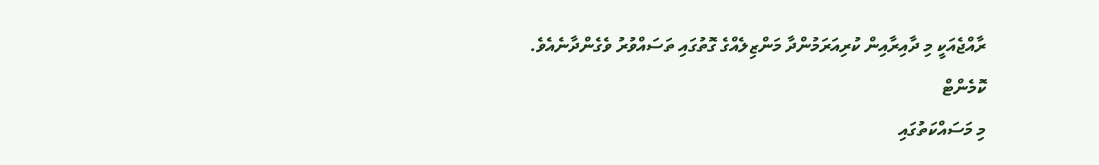ރާއްޖެއަކީ މި ދާއިރާއިން ކުރިއަރަމުންދާ މަންޒިލެއްގެ ގޮތުގައި ތަސައްވުރު ވެގެންދާނެއެވެ.
ކޮމެންޓް
މި މަސައްކަތުގައި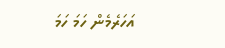އަހަރެމެން ހަމަ ހަމަ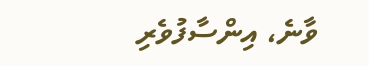ވާނެ، އިންސާފުވެރި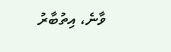ވާނެ، އިތުބާރު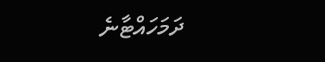ދަމަހައްޓާނެ